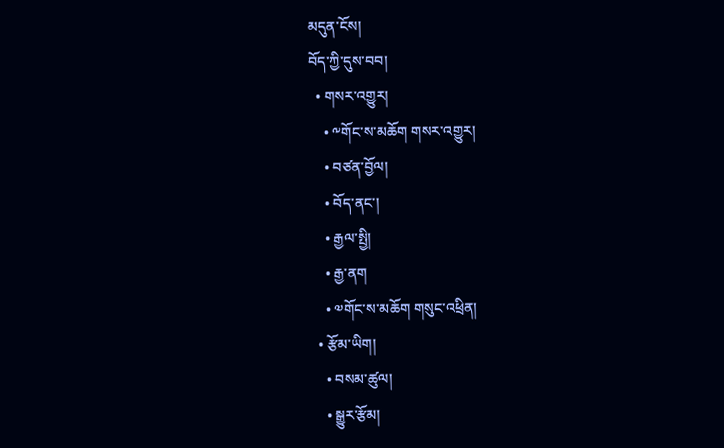མདུན་ངོས།
བོད་ཀྱི་དུས་བབ།
  • གསར་འགྱུར།
    • ༸གོང་ས་མཆོག གསར་འགྱུར།
    • བཙན་བྱོལ།
    • བོད་ནང་།
    • རྒྱལ་སྤྱི།
    • རྒྱ་ནག
    • ༧གོང་ས་མཆོག གསུང་འཕྲིན།
  • རྩོམ་ཡིག།
    • བསམ་ཚུལ།
    • སྒྱུར་རྩོམ།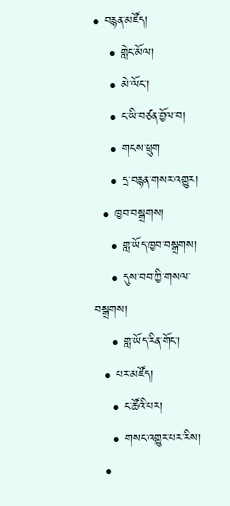• བརྙན་མཛོད།
    • གླེང་མོལ།
    • མེ་ལོང་།
    • ང་ཡི་བཙན་བྱོལ་བ།
    • གངས་ཕྲུག
    • དྲ་བརྙན་གསར་འགྱུར།
  • ཁྱབ་བསྒྲགས།
    • གླ་ཡོད་ཁྱབ་བསྒྲགས།
    • དུས་བབ་ཀྱི་གསལ་བསྒྲགས།
    • གླ་ཡོད་རིན་གོང་།
  • པར་མཛོད།
    • ང་ཚོའི་པར།
    • གསང་འགྱུར་པར་རིས།
  •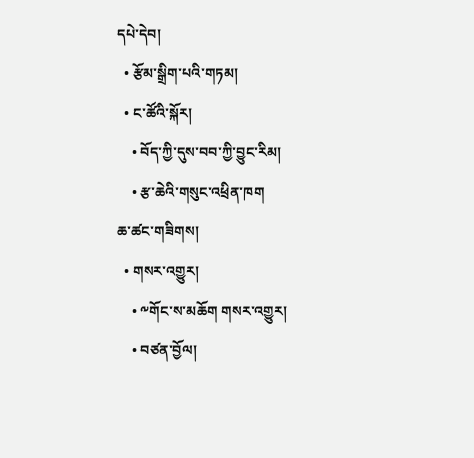དཔེ་དེབ།
  • རྩོམ་སྒྲིག་པའི་གཏམ།
  • ང་ཚོའི་སྐོར།
    • བོད་ཀྱི་དུས་བབ་ཀྱི་བྱུང་རིམ།
    • རྩ་ཆེའི་གསུང་འཕྲིན་ཁག
ཆ་ཚང་གཟིགས།
  • གསར་འགྱུར།
    • ༸གོང་ས་མཆོག གསར་འགྱུར།
    • བཙན་བྱོལ།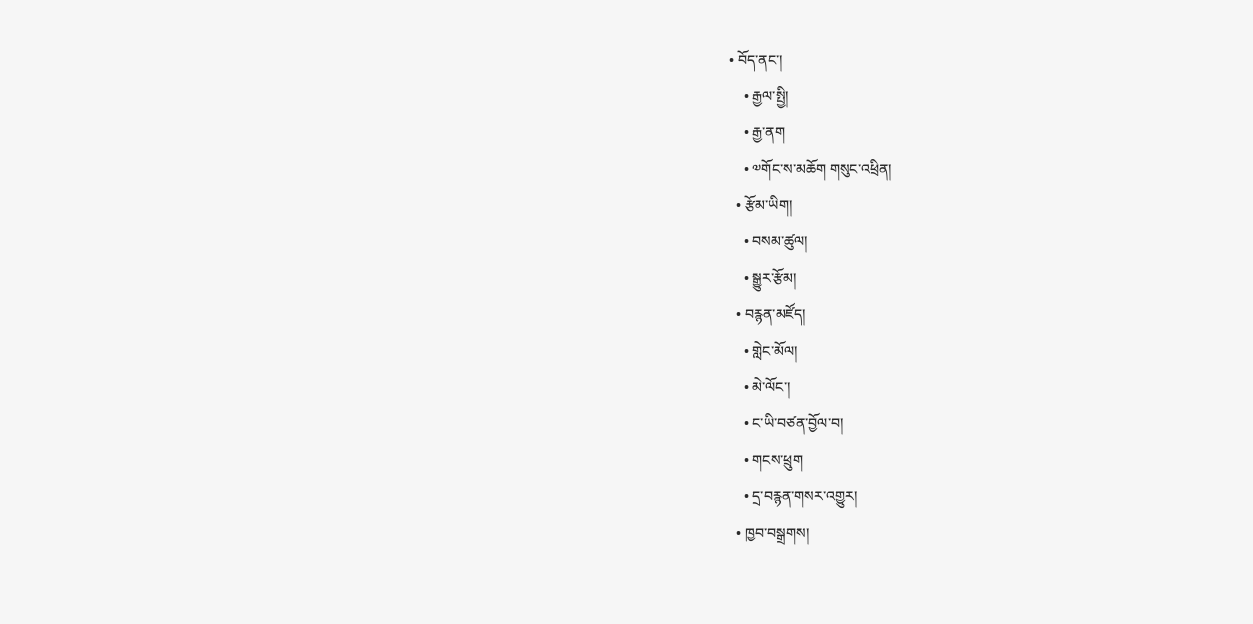• བོད་ནང་།
    • རྒྱལ་སྤྱི།
    • རྒྱ་ནག
    • ༧གོང་ས་མཆོག གསུང་འཕྲིན།
  • རྩོམ་ཡིག།
    • བསམ་ཚུལ།
    • སྒྱུར་རྩོམ།
  • བརྙན་མཛོད།
    • གླེང་མོལ།
    • མེ་ལོང་།
    • ང་ཡི་བཙན་བྱོལ་བ།
    • གངས་ཕྲུག
    • དྲ་བརྙན་གསར་འགྱུར།
  • ཁྱབ་བསྒྲགས།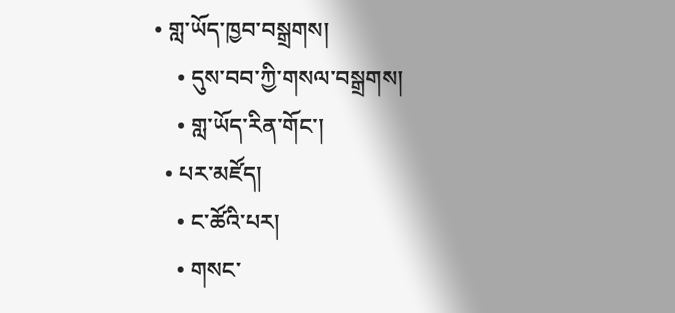• གླ་ཡོད་ཁྱབ་བསྒྲགས།
    • དུས་བབ་ཀྱི་གསལ་བསྒྲགས།
    • གླ་ཡོད་རིན་གོང་།
  • པར་མཛོད།
    • ང་ཚོའི་པར།
    • གསང་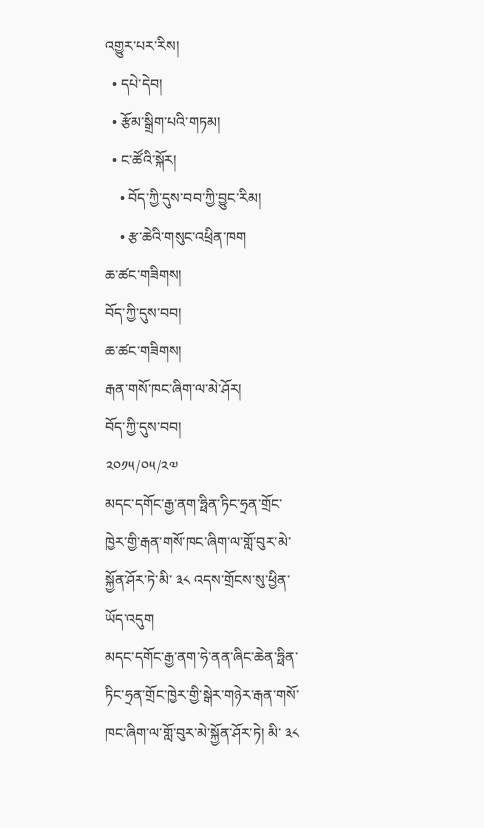འགྱུར་པར་རིས།
  • དཔེ་དེབ།
  • རྩོམ་སྒྲིག་པའི་གཏམ།
  • ང་ཚོའི་སྐོར།
    • བོད་ཀྱི་དུས་བབ་ཀྱི་བྱུང་རིམ།
    • རྩ་ཆེའི་གསུང་འཕྲིན་ཁག
ཆ་ཚང་གཟིགས།
བོད་ཀྱི་དུས་བབ།
ཆ་ཚང་གཟིགས།
རྒན་གསོ་ཁང་ཞིག་ལ་མེ་ཤོར།
བོད་ཀྱི་དུས་བབ།
༢༠༡༥/༠༥/༢༧
མདང་དགོང་རྒྱ་ནག་ཧྥིན་ཏིང་ཧྲན་གྲོང་ཁྱེར་གྱི་རྒན་གསོ་ཁང་ཞིག་ལ་གློ་བུར་མེ་སྐྱོན་ཤོར་ཏེ་མི་ ༣༨ འདས་གྲོངས་སུ་ཕྱིན་ཡོད་འདུག
མདང་དགོང་རྒྱ་ནག་ཧེ་ནན་ཞིང་ཆེན་ཧྥིན་ཏིང་ཧྲན་གྲོང་ཁྱེར་གྱི་སྒེར་གཉེར་རྒན་གསོ་ཁང་ཞིག་ལ་གློ་བུར་མེ་སྐྱོན་ཤོར་ཏེ། མི་ ༣༨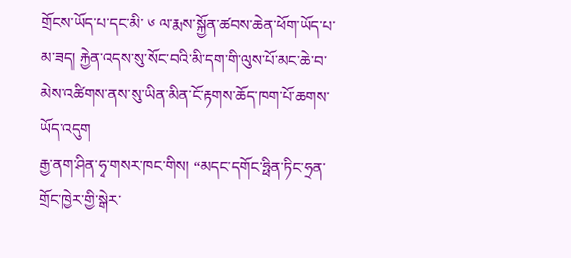གྲོངས་ཡོད་པ་དང་མི་ ༦ ལ་རྨས་སྐྱོན་ཚབས་ཆེན་ཕོག་ཡོད་པ་མ་ཟད། རྐྱེན་འདས་སུ་སོང་བའི་མི་དག་གི་ལུས་པོ་མང་ཆེ་བ་མེས་འཚིགས་ནས་སུ་ཡིན་མིན་ངོ་རྟགས་ཆོད་ཁག་པོ་ཆགས་ཡོད་འདུག
རྒྱ་ནག་ཤིན་ཧྭ་གསར་ཁང་གིས། “མདང་དགོང་ཧྥིན་ཏིང་ཧྲན་གྲོང་ཁྱེར་གྱི་སྒེར་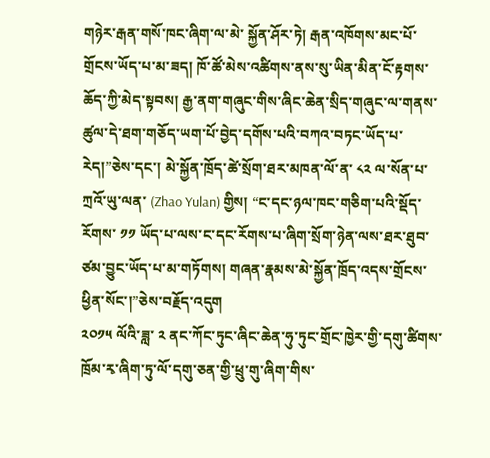གཉེར་རྒན་གསོ་ཁང་ཞིག་ལ་མེ་ སྐྱོན་ཤོར་ཏེ། རྒན་འཁོགས་མང་པོ་གྲོངས་ཡོད་པ་མ་ཟད། ཁོ་ཚོ་མེས་འཚིགས་ནས་སུ་ཡིན་མིན་ངོ་རྟགས་ཆོད་ཀྱི་མེད་སྟབས། རྒྱ་ནག་གཞུང་གིས་ཞིང་ཆེན་སྲིད་གཞུང་ལ་གནས་ཚུལ་དེ་ཐག་གཅོད་ཡག་པོ་བྱེད་དགོས་པའི་བཀའ་བཏང་ཡོད་པ་རེད།”ཅེས་དང་། མེ་སྐྱོན་ཁྲོད་ཚེ་སྲོག་ཐར་མཁན་ལོ་ན་ ༨༢ ལ་སོན་པ་ཀྲའོ་ཡུ་ལན་ (Zhao Yulan) གྱིས། “ང་དང་ཉལ་ཁང་གཅིག་པའི་སྡོད་རོགས་ ༡༡ ཡོད་པ་ལས་ང་དང་རོགས་པ་ཞིག་སྲོག་ཉེན་ལས་ཐར་ཐུབ་ཙམ་བྱུང་ཡོད་པ་མ་གཏོགས། གཞན་རྣམས་མེ་སྐྱོན་ཁྲོད་འདས་གྲོངས་ཕྱིན་སོང་།”ཅེས་བརྗོད་འདུག
༢༠༡༥ ལོའི་ཟླ་ ༢ ནང་ཀོང་ཏུང་ཞིང་ཆེན་ཧུ་ཏུང་གྲོང་ཁྱེར་གྱི་དགུ་ཚིགས་ཁྲོམ་རྭ་ཞིག་ཏུ་ལོ་དགུ་ཅན་གྱི་ཕྲུ་གུ་ཞིག་གིས་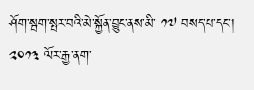ཤོག་སྦག་སྤར་བའི་མེ་སྐྱོན་བྱུང་ནས་མི་ ༡༧ བསད་པ་དང་། ༢༠༡༣ ལོར་རྒྱ་ནག་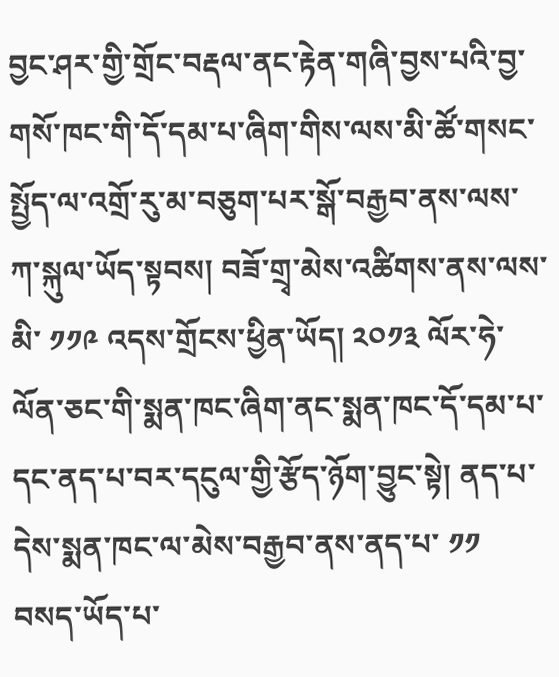བྱང་ཤར་གྱི་གྲོང་བརྡལ་ནང་རྟེན་གཞི་བྱས་པའི་བྱ་གསོ་ཁང་གི་དོ་དམ་པ་ཞིག་གིས་ལས་མི་ཚོ་གསང་སྤྱོད་ལ་འགྲོ་རུ་མ་བཅུག་པར་སྒོ་བརྒྱབ་ནས་ལས་ཀ་སྐུལ་ཡོད་སྟབས། བཟོ་གྲྭ་མེས་འཚིགས་ནས་ལས་མི་ ༡༡༩ འདས་གྲོངས་ཕྱིན་ཡོད། ༢༠༡༣ ལོར་ཧེ་ལོན་ཅང་གི་སྨན་ཁང་ཞིག་ནང་སྨན་ཁང་དོ་དམ་པ་དང་ནད་པ་བར་དངུལ་གྱི་རྩོད་ཉོག་བྱུང་སྟེ། ནད་པ་དེས་སྨན་ཁང་ལ་མེས་བརྒྱབ་ནས་ནད་པ་ ༡༡ བསད་ཡོད་པ་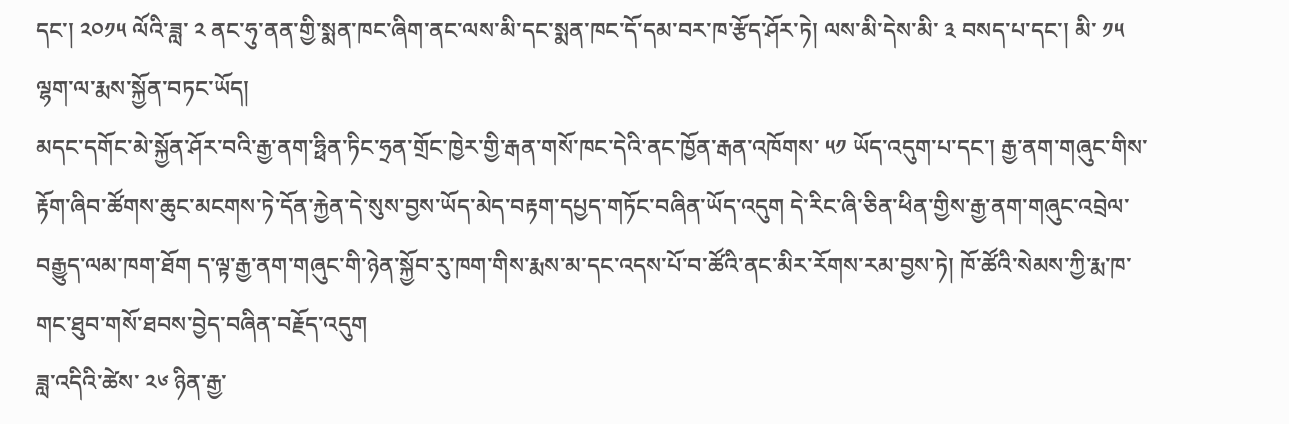དང་། ༢༠༡༥ ལོའི་ཟླ་ ༢ ནང་ཧུ་ནན་གྱི་སྨན་ཁང་ཞིག་ནང་ལས་མི་དང་སྨན་ཁང་དོ་དམ་བར་ཁ་རྩོད་ཤོར་ཏེ། ལས་མི་དེས་མི་ ༣ བསད་པ་དང་། མི་ ༡༥ ལྷག་ལ་རྨས་སྐྱོན་བཏང་ཡོད།
མདང་དགོང་མེ་སྐྱོན་ཤོར་བའི་རྒྱ་ནག་ཧྥིན་ཏིང་ཧྲན་གྲོང་ཁྱེར་གྱི་རྒན་གསོ་ཁང་དེའི་ནང་ཁྱོན་རྒན་འཁོགས་ ༥༡ ཡོད་འདུག་པ་དང་། རྒྱ་ནག་གཞུང་གིས་རྟོག་ཞིབ་ཚོགས་ཆུང་མངགས་ཏེ་དོན་རྐྱེན་དེ་སུས་བྱས་ཡོད་མེད་བརྟག་དཔྱད་གཏོང་བཞིན་ཡོད་འདུག དེ་རིང་ཞི་ཅིན་ཕིན་གྱིས་རྒྱ་ནག་གཞུང་འབྲེལ་བརྒྱུད་ལམ་ཁག་ཐོག ད་ལྟ་རྒྱ་ནག་གཞུང་གི་ཉེན་སྐྱོབ་རུ་ཁག་གིས་རྨས་མ་དང་འདས་པོ་བ་ཚོའི་ནང་མིར་རོགས་རམ་བྱས་ཏེ། ཁོ་ཚོའི་སེམས་ཀྱི་རྨ་ཁ་གང་ཐུབ་གསོ་ཐབས་བྱེད་བཞིན་བརྗོད་འདུག
ཟླ་འདིའི་ཚེས་ ༢༦ ཉིན་རྒྱ་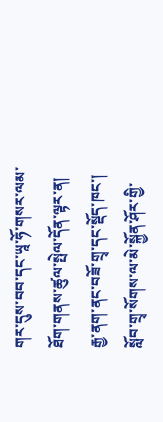གར་དུས་བབ་དང་ཡཱ་ཧོ་གསར་ལམ་ཐོག་གནས་ཚུལ་སྤེལ་དོན་ལྟར་ན། རྒྱ་ནག་ནང་བཟོ་གྲྭ་དང་སྡོད་ཁང་། སློབ་གྲྭ་སོགས་ལ་མེ་སྐྱོན་ཤོར་གྱི་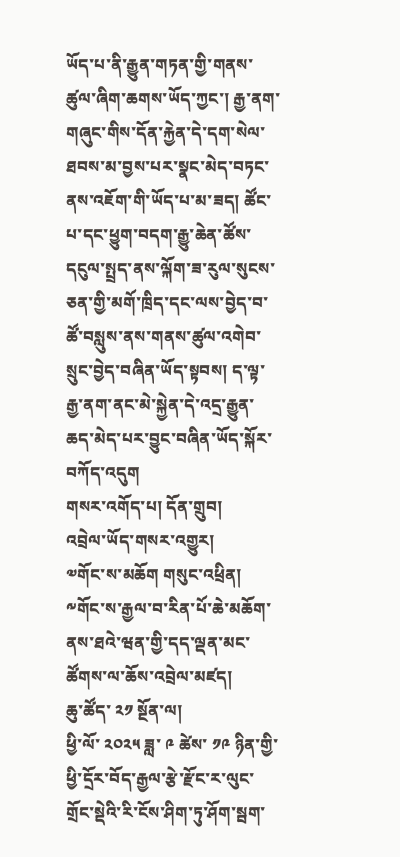ཡོད་པ་ནི་རྒྱུན་གཏན་གྱི་གནས་ཚུལ་ཞིག་ཆགས་ཡོད་ཀྱང་། རྒྱ་ནག་གཞུང་གིས་དོན་རྐྱེན་དེ་དག་སེལ་ཐབས་མ་བྱས་པར་སྣང་མེད་བཏང་ནས་འཇོག་གི་ཡོད་པ་མ་ཟད། ཚོང་པ་དང་ཕྱུག་བདག་རྒྱུ་ཆེན་ཚོས་དངུལ་སྤྲད་ནས་ལྐོག་ཟ་རུལ་སུངས་ཅན་གྱི་མགོ་ཁྲིད་དང་ལས་བྱེད་བ་ཚོ་བསླུས་ནས་གནས་ཚུལ་འགེབ་སྲུང་བྱེད་བཞིན་ཡོད་སྟབས། ད་ལྟ་རྒྱ་ནག་ནང་མེ་སྐྱེན་དེ་འདྲ་རྒྱུན་ཆད་མེད་པར་བྱུང་བཞིན་ཡོད་སྐོར་བཀོད་འདུག
གསར་འགོད་པ། དོན་གྲུབ།
འབྲེལ་ཡོད་གསར་འགྱུར།
༧གོང་ས་མཆོག གསུང་འཕྲིན།
༸གོང་ས་རྒྱལ་བ་རིན་པོ་ཆེ་མཆོག་ནས་ཐའེ་ཝན་གྱི་དད་ལྡན་མང་ཚོགས་ལ་ཆོས་འབྲེལ་མཛད།
ཆུ་ཚོད་ ༢༡ སྔོན་ལ།
ཕྱི་ལོ་ ༢༠༢༥ ཟླ་ ༩ ཚེས་ ༡༩ ཉིན་གྱི་ཕྱི་དྲོར་བོད་རྒྱལ་རྩེ་རྫོང་ར་ལུང་གྲོང་སྡེའི་རི་ངོས་ཤིག་ཏུ་ཤོག་སྦག་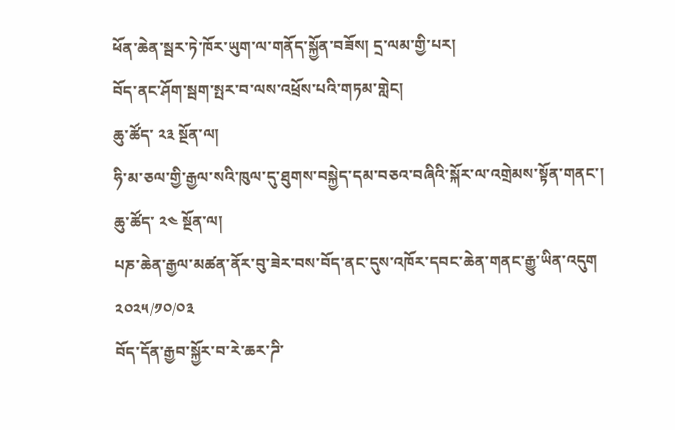ཕོན་ཆེན་སྦར་ཏེ་ཁོར་ཡུག་ལ་གནོད་སྐྱོན་བཟོས། དྲ་ལམ་གྱི་པར།
བོད་ནང་ཤོག་སྦག་སྤར་བ་ལས་འཕྲོས་པའི་གཏམ་གླེང།
ཆུ་ཚོད་ ༢༣ སྔོན་ལ།
ཧི་མ་ཅལ་གྱི་རྒྱལ་སའི་ཁུལ་དུ་ཐུགས་བསྐྱེད་དམ་བཅའ་བཞིའི་སྐོར་ལ་འགྲེམས་སྟོན་གནང་།
ཆུ་ཚོད་ ༢༤ སྔོན་ལ།
པཎ་ཆེན་རྒྱལ་མཚན་ནོར་བུ་ཟེར་བས་བོད་ནང་དུས་འཁོར་དབང་ཆེན་གནང་རྒྱུ་ཡིན་འདུག
༢༠༢༥/༡༠/༠༣
བོད་དོན་རྒྱབ་སྐྱོར་བ་རེ་ཆར་ཌི་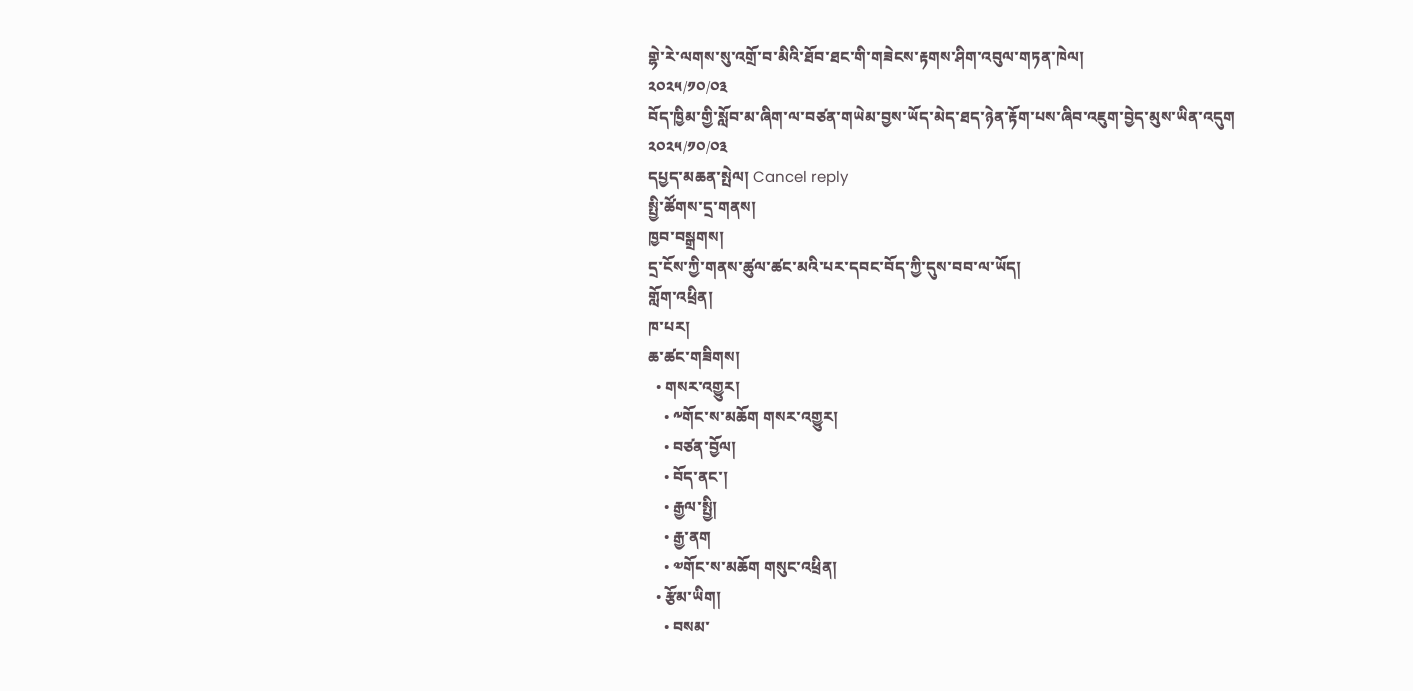གྷེ་རེ་ལགས་སུ་འགྲོ་བ་མིའི་ཐོབ་ཐང་གི་གཟེངས་རྟགས་ཤིག་འབུལ་གཏན་ཁེལ།
༢༠༢༥/༡༠/༠༣
བོད་ཁྱིམ་གྱི་སློབ་མ་ཞིག་ལ་བཙན་གཡེམ་བྱས་ཡོད་མེད་ཐད་ཉེན་རྟོག་པས་ཞིབ་འཇུག་བྱེད་མུས་ཡིན་འདུག
༢༠༢༥/༡༠/༠༣
དཔྱད་མཆན་སྤེལ། Cancel reply
སྤྱི་ཚོགས་དྲ་གནས།
ཁྱབ་བསྒྲགས།
དྲ་ངོས་ཀྱི་གནས་ཚུལ་ཚང་མའི་པར་དབང་བོད་ཀྱི་དུས་བབ་ལ་ཡོད།
གློག་འཕྲིན།
ཁ་པར།
ཆ་ཚང་གཟིགས།
  • གསར་འགྱུར།
    • ༸གོང་ས་མཆོག གསར་འགྱུར།
    • བཙན་བྱོལ།
    • བོད་ནང་།
    • རྒྱལ་སྤྱི།
    • རྒྱ་ནག
    • ༧གོང་ས་མཆོག གསུང་འཕྲིན།
  • རྩོམ་ཡིག།
    • བསམ་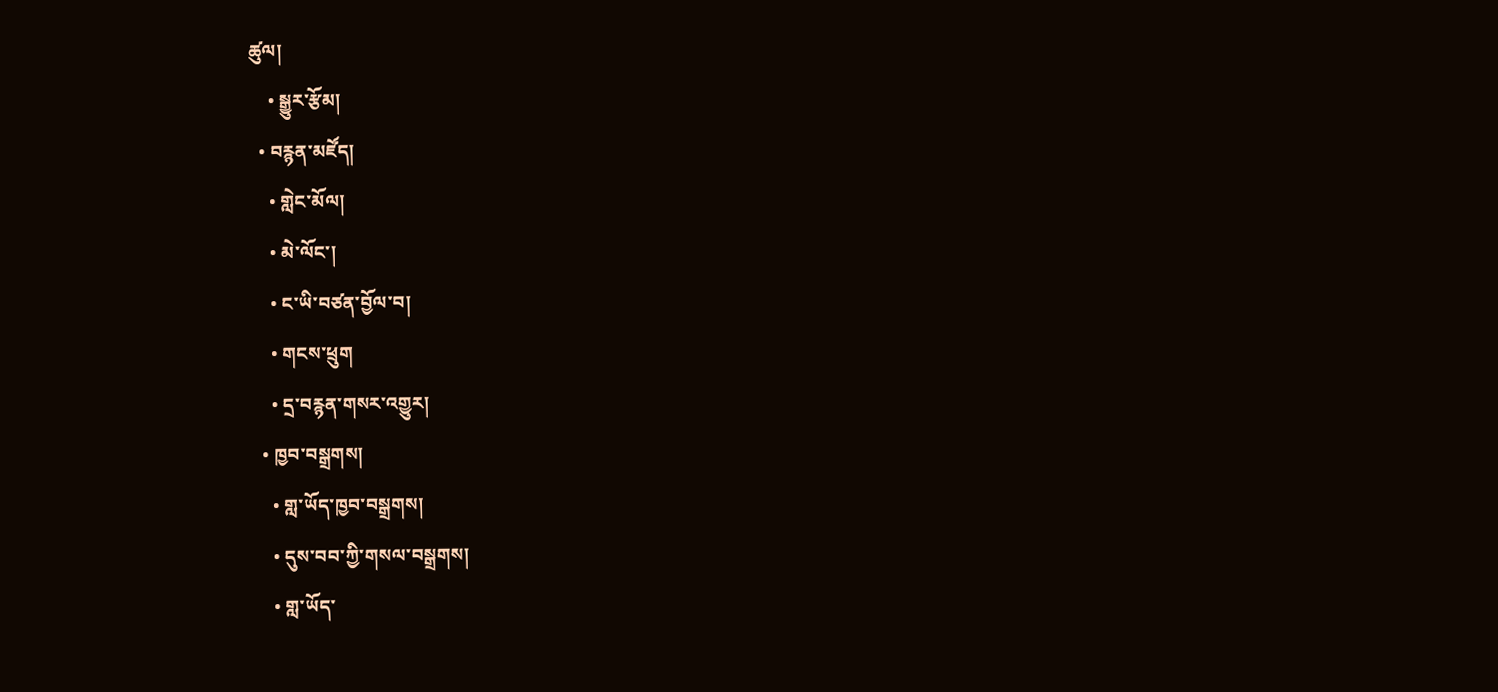ཚུལ།
    • སྒྱུར་རྩོམ།
  • བརྙན་མཛོད།
    • གླེང་མོལ།
    • མེ་ལོང་།
    • ང་ཡི་བཙན་བྱོལ་བ།
    • གངས་ཕྲུག
    • དྲ་བརྙན་གསར་འགྱུར།
  • ཁྱབ་བསྒྲགས།
    • གླ་ཡོད་ཁྱབ་བསྒྲགས།
    • དུས་བབ་ཀྱི་གསལ་བསྒྲགས།
    • གླ་ཡོད་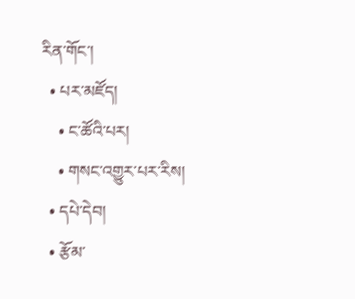རིན་གོང་།
  • པར་མཛོད།
    • ང་ཚོའི་པར།
    • གསང་འགྱུར་པར་རིས།
  • དཔེ་དེབ།
  • རྩོམ་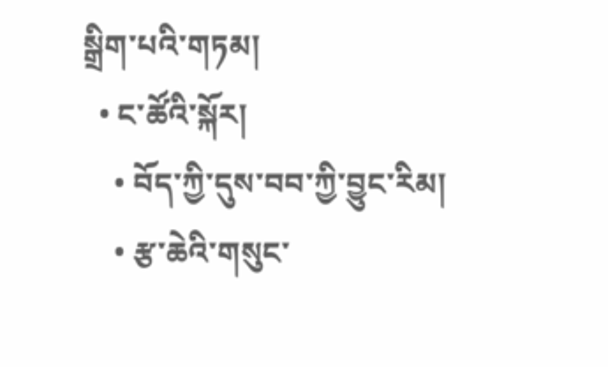སྒྲིག་པའི་གཏམ།
  • ང་ཚོའི་སྐོར།
    • བོད་ཀྱི་དུས་བབ་ཀྱི་བྱུང་རིམ།
    • རྩ་ཆེའི་གསུང་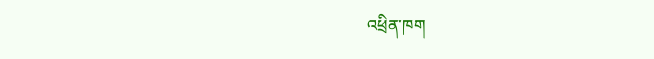འཕྲིན་ཁག